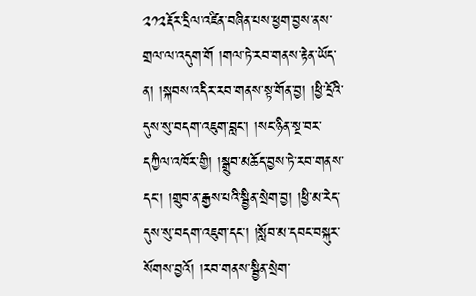༢༡༢རྡོར་དྲིལ་འཛིན་བཞིན་པས་ཕྱག་བྱས་ནས་གྲལ་ལ་འདུག་གོ །གལ་ཏེ་རབ་གནས་རྟེན་ཡོད་ན། །སྐབས་འདིར་རབ་གནས་སྟ་གོན་བྱ། །ཕྱི་དྲོའི་དུས་སུ་བདག་འཇུག་བླང་། །སང་ཉིན་སྔ་བར་དཀྱིལ་འཁོར་གྱི། །སྒྲུབ་མཆོད་བྱས་ཏེ་རབ་གནས་དང་། །གྲུབ་ན་རྒྱས་པའི་སྦྱིན་སྲེག་བྱ། །ཕྱི་མ་རེད་དུས་སུ་བདག་འཇུག་དང་། །སློབ་མ་དབང་བསྐུར་སོགས་བྱའོ། །རབ་གནས་སྦྱིན་སྲེག་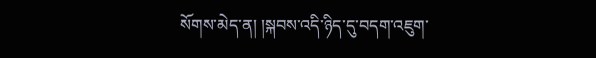སོགས་མེད་ན། །སྐབས་འདི་ཉིད་དུ་བདག་འཇུག་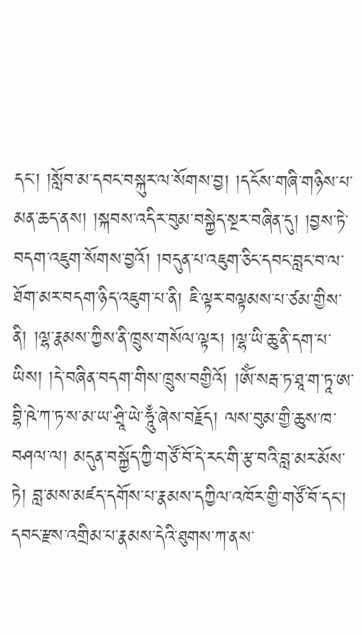དང་། །སློབ་མ་དབང་བསྐུར་ལ་སོགས་བྱ། །དངོས་གཞི་གཉིས་པ་མན་ཆད་ནས། །སྐབས་འདིར་བུམ་བསྐྱེད་སྔར་བཞིན་དུ། །བྱས་ཏེ་བདག་འཇུག་སོགས་བྱའོ། །བདུན་པ་འཇུག་ཅིང་དབང་བླང་བ་ལ་ཐོག་མར་བདག་ཉིད་འཇུག་པ་ནི། ཇི་ལྟར་བལྟམས་པ་ཙམ་གྱིས་ནི། །ལྷ་རྣམས་ཀྱིས་ནི་ཁྲུས་གསོལ་ལྟར། །ལྷ་ཡི་ཆུ་ནི་དག་པ་ཡིས། །དེ་བཞིན་བདག་གིས་ཁྲུས་བགྱིའོ། །ༀ་སརྦ་ཏ་ཐཱ་ག་ཏཱ་ཨ་བྷི་ཥེ་ཀ་ཏ་ས་མ་ཡ་ཤྲཱི་ཡེ་ཧཱུྃ་ཞེས་བརྗོད། ལས་བུམ་གྱི་ཆུས་ཁ་བཤལ་ལ། མདུན་བསྐྱོད་ཀྱི་གཙོ་བོ་དེ་རང་གི་རྩ་བའི་བླ་མར་མོས་ཏེ། བླ་མས་མཛད་དགོས་པ་རྣམས་དཀྱིལ་འཁོར་གྱི་གཙོ་བོ་དང་། དབང་རྫས་འགྲིམ་པ་རྣམས་དེའི་ཐུགས་ཀ་ནས་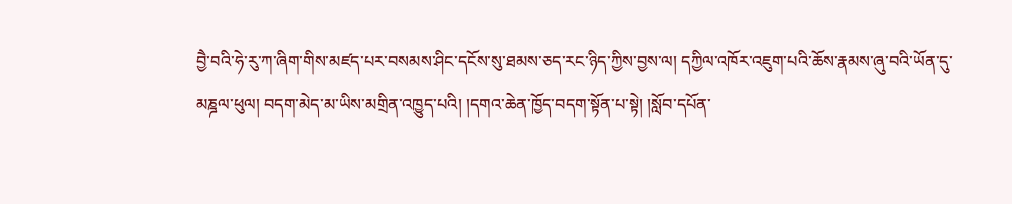བྱཻ་བའི་ཧེ་རུ་ཀ་ཞིག་གིས་མཛད་པར་བསམས་ཤིང་དངོས་སུ་ཐམས་ཅད་རང་ཉིད་ཀྱིས་བྱས་ལ། དཀྱིལ་འཁོར་འཇུག་པའི་ཆོས་རྣམས་ཞུ་བའི་ཡོན་དུ་མཎྜལ་ཕུལ། བདག་མེད་མ་ཡིས་མགྲིན་འཁྱུད་པའི། །དགའ་ཆེན་ཁྱོད་བདག་སྟོན་པ་སྟེ། །སློབ་དཔོན་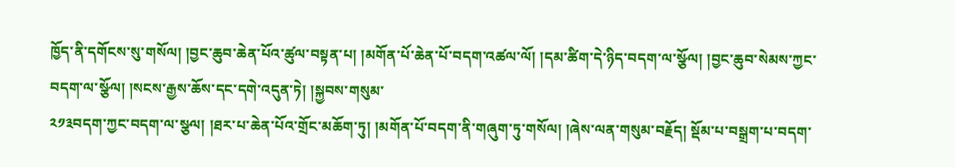ཁྱོད་ནི་དགོངས་སུ་གསོལ། །བྱང་ཆུབ་ཆེན་པོའ་ཚུལ་བསྟན་པ། །མགོན་པོ་ཆེན་པོ་བདག་འཚལ་ལོ། །དམ་ཚིག་དེ་ཉིད་བདག་ལ་སྩོལ། །བྱང་ཆུབ་སེམས་ཀྱང་བདག་ལ་སྩོལ། །སངས་རྒྱས་ཆོས་དང་དགེ་འདུན་ཏེ། །སྐྱབས་གསུམ་
༢༡༣བདག་ཀྱང་བདག་ལ་སྩལ། །ཐར་པ་ཆེན་པོའ་གྲོང་མཆོག་ཏུ། །མགོན་པོ་བདག་ནི་གཞུག་ཏུ་གསོལ། །ཞེས་ལན་གསུམ་བརྗོད། སྡོམ་པ་བསྒྲག་པ་བདག་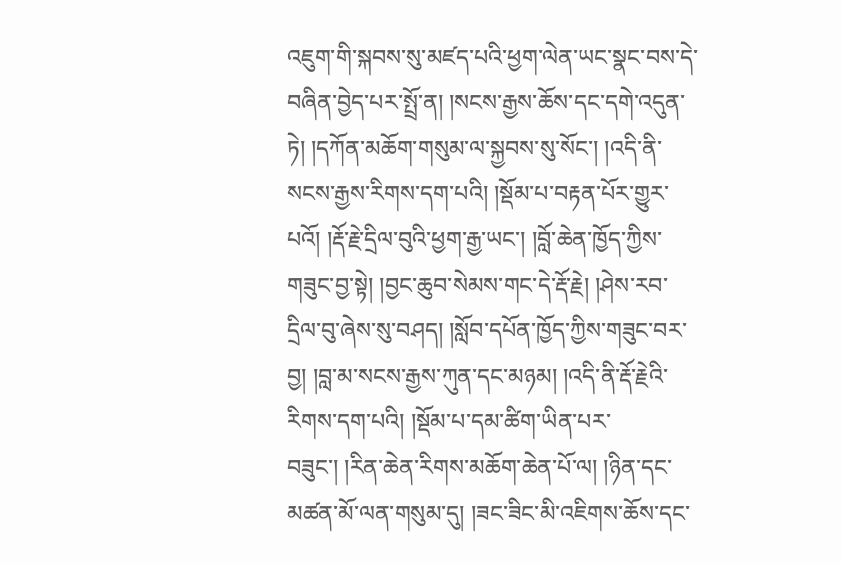འཇུག་གི་སྐབས་སུ་མཛད་པའི་ཕྱག་ལེན་ཡང་སྣང་བས་དེ་བཞིན་བྱེད་པར་སྤྲོ་ན། །སངས་རྒྱས་ཆོས་དང་དགེ་འདུན་ཏེ། །དཀོན་མཆོག་གསུམ་ལ་སྐྱབས་སུ་སོང་། །འདི་ནི་སངས་རྒྱས་རིགས་དག་པའི། །སྡོམ་པ་བརྟན་པོར་གྱུར་པའོ། །རྡོ་རྗེ་དྲིལ་བུའི་ཕྱག་རྒྱ་ཡང་། །བློ་ཆེན་ཁྱོད་ཀྱིས་གཟུང་བྱ་སྟེ། །བྱང་ཆུབ་སེམས་གང་དེ་རྡོ་རྗེ། །ཤེས་རབ་དྲིལ་བུ་ཞེས་སུ་བཤད། །སློབ་དཔོན་ཁྱོད་ཀྱིས་གཟུང་བར་བྱ། །བླ་མ་སངས་རྒྱས་ཀུན་དང་མཉམ། །འདི་ནི་རྡོ་རྗེའི་རིགས་དག་པའི། །སྡོམ་པ་དམ་ཚིག་ཡིན་པར་བཟུང་། །རིན་ཆེན་རིགས་མཆོག་ཆེན་པོ་ལ། །ཉིན་དང་མཚན་མོ་ལན་གསུམ་དུ། །ཟང་ཟིང་མི་འཇིགས་ཆོས་དང་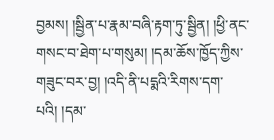བྱམས། །སྦྱིན་པ་རྣམ་བཞི་རྟག་ཏུ་སྦྱིན། །ཕྱི་ནང་གསང་བ་ཐེག་པ་གསུམ། །དམ་ཆོས་ཁྱོད་ཀྱིས་གཟུང་བར་བྱ། །འདི་ནི་པདྨའི་རིགས་དག་པའི། །དམ་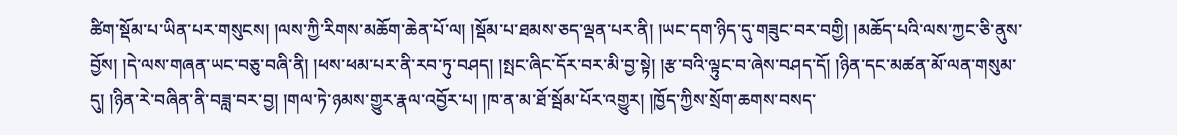ཚིག་སྡོམ་པ་ཡིན་པར་གསུངས། །ལས་ཀྱི་རིགས་མཆོག་ཆེན་པོ་ལ། །སྡོམ་པ་ཐམས་ཅད་ལྡན་པར་ནི། །ཡང་དག་ཉིད་དུ་གཟུང་བར་བགྱི། །མཆོད་པའི་ལས་ཀྱང་ཅི་ནུས་བྱོས། །དེ་ལས་གཞན་ཡང་བཅུ་བཞི་ནི། །ཕས་ཕམ་པར་ནི་རབ་ཏུ་བཤད། །སྤང་ཞིང་དོར་བར་མི་བྱ་སྟེ། །རྩ་བའི་ལྟུང་བ་ཞེས་བཤད་དོ། །ཉིན་དང་མཚན་མོ་ལན་གསུམ་དུ། །ཉིན་རེ་བཞིན་ནི་བཟླ་བར་བྱ། །གལ་ཏེ་ཉམས་གྱུར་རྣལ་འབྱོར་པ། །ཁ་ན་མ་ཐོ་སྦོམ་པོར་འགྱུར། །ཁྱོད་ཀྱིས་སྲོག་ཆགས་བསད་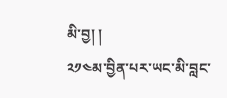མི་བྱ། །
༢༡༤མ་བྱིན་པར་ཡང་མི་བླང་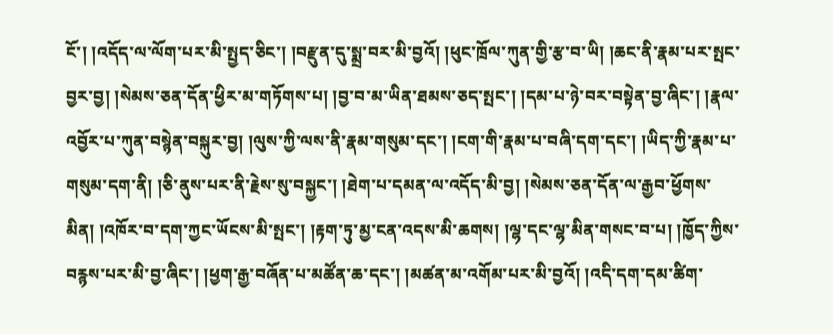ངོ་། །འདོད་ལ་ལོག་པར་མི་སྤྱད་ཅིང་། །བརྫུན་དུ་སྨྲ་བར་མི་བྱའོ། །ཕུང་ཁྲོལ་ཀུན་གྱི་རྩ་བ་ཡི། །ཆང་ནི་རྣམ་པར་སྤང་བྱར་བྱ། །སེམས་ཅན་དོན་ཕྱིར་མ་གཏོགས་པ། །བྱ་བ་མ་ཡིན་ཐམས་ཅད་སྤང་། །དམ་པ་ཉེ་བར་བསྟེན་བྱ་ཞིང་། །རྣལ་འབྱོར་པ་ཀུན་བསྙེན་བསྐུར་བྱ། །ལུས་ཀྱི་ལས་ནི་རྣམ་གསུམ་དང་། །ངག་གི་རྣམ་པ་བཞི་དག་དང་། །ཡིད་ཀྱི་རྣམ་པ་གསུམ་དག་ནི། །ཅི་ནུས་པར་ནི་རྗེས་སུ་བསྐྱང་། །ཐེག་པ་དམན་ལ་འདོད་མི་བྱ། །སེམས་ཅན་དོན་ལ་རྒྱབ་ཕྱོགས་མིན། །འཁོར་བ་དག་ཀྱང་ཡོངས་མི་སྤང་། །རྟག་ཏུ་མྱ་ངན་འདས་མི་ཆགས། །ལྷ་དང་ལྷ་མིན་གསང་བ་པ། །ཁྱོད་ཀྱིས་བརྙས་པར་མི་བྱ་ཞིང་། །ཕྱག་རྒྱ་བཞོན་པ་མཚོན་ཆ་དང་། །མཚན་མ་འགོམ་པར་མི་བྱའོ། །འདི་དག་དམ་ཚིག་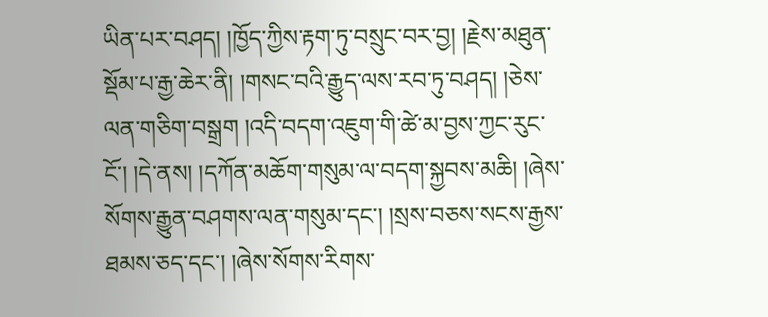ཡིན་པར་བཤད། །ཁྱོད་ཀྱིས་རྟག་ཏུ་བསྲུང་བར་བྱ། །རྗེས་མཐུན་སྡོམ་པ་རྒྱ་ཆེར་ནི། །གསང་བའི་རྒྱུད་ལས་རབ་ཏུ་བཤད། །ཅེས་ལན་གཅིག་བསྒྲག །འདི་བདག་འཇུག་གི་ཚེ་མ་བྱས་ཀྱང་རུང་ངོ་། །དེ་ནས། །དཀོན་མཆོག་གསུམ་ལ་བདག་སྐྱབས་མཆི། །ཞེས་སོགས་རྒྱུན་བཤགས་ལན་གསུམ་དང་། །སྲས་བཅས་སངས་རྒྱས་ཐམས་ཅད་དང་། །ཞེས་སོགས་རིགས་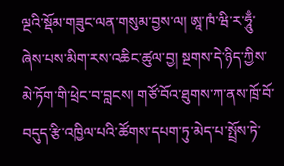ལྔའི་སྡོམ་གཟུང་ལན་གསུམ་བྱས་ལ། ཨཱ་ཁཾ་ཝི་ར་ཧཱུྃ་ཞེས་པས་མིག་རས་འཆིང་ཚུལ་བྱ། སྔགས་དེ་ཉིད་ཀྱིས་མེ་ཏོག་གི་ཕྲེང་བ་བླངས། གཙོ་བོའ་ཐུགས་ཀ་ནས་ཁྲོ་བོ་བདུད་རྩི་འཁྱིལ་པའི་ཚོགས་དཔག་ཏུ་མེད་པ་སྤྲོས་ཏེ་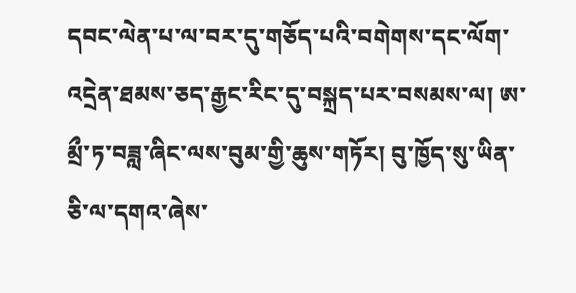དབང་ལེན་པ་ལ་བར་དུ་གཅོད་པའི་བགེགས་དང་ལོག་འདྲེན་ཐམས་ཅད་རྒྱང་རིང་དུ་བསྐྲད་པར་བསམས་ལ། ཨ་མྲྀ་ཏ་བཟླ་ཞིང་ལས་བུམ་གྱི་ཆུས་གཏོར། བུ་ཁྱོད་སུ་ཡིན་ཅི་ལ་དགའ་ཞེས་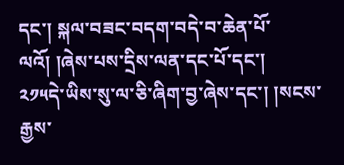དང་། སྐལ་བཟང་བདག་བདེ་བ་ཆེན་པོ་ལའོ། །ཞེས་པས་དྲིས་ལན་དང་པོ་དང་།
༢༡༥དེ་ཡིས་སུ་ལ་ཅི་ཞིག་བྱ་ཞེས་དང་། །སངས་རྒྱས་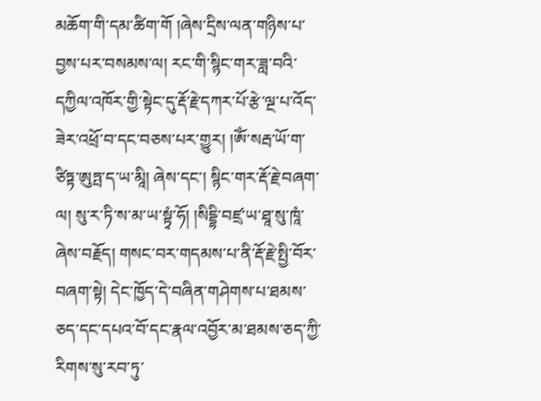མཆོག་གི་དམ་ཚིག་གོ །ཞེས་དྲིས་ལན་གཉིས་པ་བྱས་པར་བསམས་ལ། རང་གི་སྙིང་གར་ཟླ་བའི་དཀྱིལ་འཁོར་གྱི་སྟེང་དུ་རྡོ་རྗེ་དཀར་པོ་རྩེ་ལྔ་པ་འོད་ཟེར་འཕྲོ་བ་དང་བཅས་པར་གྱུར། །ༀ་སརྦ་ཡོ་ག་ཙིཏྟ་ཨུཏྤ་ད་ཡ་མཱི། ཞེས་དང་། སྙིང་གར་རྡོ་རྗེ་བཞག་ལ། སུ་ར་ཏི་ས་མ་ཡ་སྟྭཾ་ཧོ། །སིདྡྷི་བཛྲ་ཡ་ཐཱ་སུ་ཁཱཾ་ཞེས་བརྗོད། གསང་བར་གདམས་པ་ནི་རྡོ་རྗེ་སྤྱི་བོར་བཞག་སྟེ། དེང་ཁྱོད་དེ་བཞིན་གཤེགས་པ་ཐམས་ཅད་དང་དཔའ་བོ་དང་རྣལ་འབྱོར་མ་ཐམས་ཅད་ཀྱི་རིགས་སུ་རབ་ཏུ་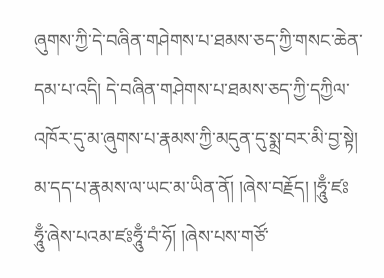ཞུགས་ཀྱི་དེ་བཞིན་གཤེགས་པ་ཐམས་ཅད་ཀྱི་གསང་ཆེན་དམ་པ་འདི། དེ་བཞིན་གཤེགས་པ་ཐམས་ཅད་ཀྱི་དཀྱིལ་འཁོར་དུ་མ་ཞུགས་པ་རྣམས་ཀྱི་མདུན་དུ་སྨྲ་བར་མི་བྱ་སྟེ། མ་དད་པ་རྣམས་ལ་ཡང་མ་ཡིན་ནོ། །ཞེས་བརྗོད། །ཧཱུྃ་ཛཿཧཱུྃ་ཞེས་པའམ་ཛཿཧཱུྃ་བཾ་ཧོ། །ཞེས་པས་གཙོ་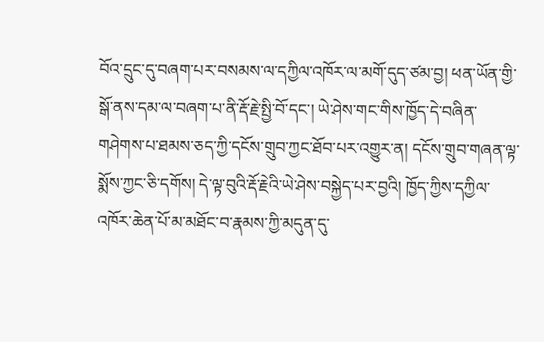བོའ་དྲུང་དུ་བཞག་པར་བསམས་ལ་དཀྱིལ་འཁོར་ལ་མགོ་དུད་ཙམ་བྱ། ཕན་ཡོན་གྱི་སྒོ་ནས་དམ་ལ་བཞག་པ་ནི་རྡོ་རྗེ་སྤྱི་བོ་དང་། ཡེ་ཤེས་གང་གིས་ཁྱོད་དེ་བཞིན་གཤེགས་པ་ཐམས་ཅད་ཀྱི་དངོས་གྲུབ་ཀྱང་ཐོབ་པར་འགྱུར་ན། དངོས་གྲུབ་གཞན་ལྟ་སྨོས་ཀྱང་ཅི་དགོས། དེ་ལྟ་བུའི་རྡོ་རྗེའི་ཡེ་ཤེས་བསྐྱེད་པར་བྱའི། ཁྱོད་ཀྱིས་དཀྱིལ་འཁོར་ཆེན་པོ་མ་མཐོང་བ་རྣམས་ཀྱི་མདུན་དུ་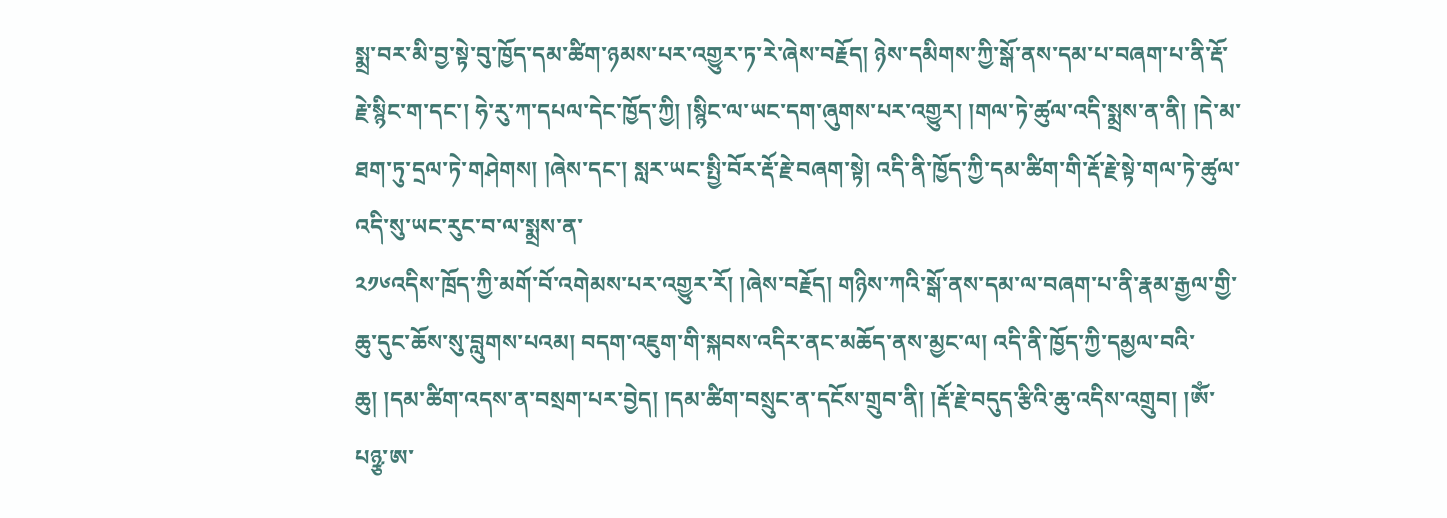སྨྲ་བར་མི་བྱ་སྟེ་བུ་ཁྱོད་དམ་ཚིག་ཉམས་པར་འགྱུར་ཏ་རེ་ཞེས་བརྗོད། ཉེས་དམིགས་ཀྱི་སྒོ་ནས་དམ་པ་བཞག་པ་ནི་རྡོ་རྗེ་སྙིང་ག་དང་། ཧེ་རུ་ཀ་དཔལ་དེང་ཁྱོད་ཀྱི། །སྙིང་ལ་ཡང་དག་ཞུགས་པར་འགྱུར། །གལ་ཏེ་ཚུལ་འདི་སྨྲས་ན་ནི། །དེ་མ་ཐག་ཏུ་དྲལ་ཏེ་གཤེགས། །ཞེས་དང་། སླར་ཡང་སྤྱི་བོར་རྡོ་རྗེ་བཞག་སྟེ། འདི་ནི་ཁྱོད་ཀྱི་དམ་ཚིག་གི་རྡོ་རྗེ་སྟེ་གལ་ཏེ་ཚུལ་འདི་སུ་ཡང་རུང་བ་ལ་སྨྲས་ན་
༢༡༦འདིས་ཁྲོད་ཀྱི་མགོ་བོ་འགེམས་པར་འགྱུར་རོ། །ཞེས་བརྗོད། གཉིས་ཀའི་སྒོ་ནས་དམ་ལ་བཞག་པ་ནི་རྣམ་རྒྱལ་གྱི་ཆུ་དུང་ཆོས་སུ་བླུགས་པའམ། བདག་འཇུག་གི་སྐབས་འདིར་ནང་མཆོད་ནས་མྱང་ལ། འདི་ནི་ཁྱོད་ཀྱི་དམྱལ་བའི་ཆུ། །དམ་ཚིག་འདས་ན་བསྲག་པར་བྱེད། །དམ་ཚིག་བསྲུང་ན་དངོས་གྲུབ་ནི། །རྡོ་རྗེ་བདུད་རྩིའི་ཆུ་འདིས་འགྲུབ། །ༀ་པཉྩ་ཨ་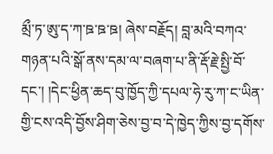མྲྀ་ཏ་ཨུ་ད་ཀ་ཋ་ཋ་ཋ། ཞེས་བརྗོད། བླ་མའི་བཀའ་གཉན་པའི་སྒོ་ནས་དམ་ལ་བཞག་པ་ནི་རྡོ་རྗེ་སྤྱི་བོ་དང་། །དེང་ཕྱིན་ཆད་བུ་ཁྱོད་ཀྱི་དཔལ་ཧེ་རུ་ཀ་ང་ཡིན་གྱི་ངས་འདི་བྱོས་ཤིག་ཅེས་བྱ་བ་དེ་ཁྱེད་ཀྱིས་བྱ་དགོས་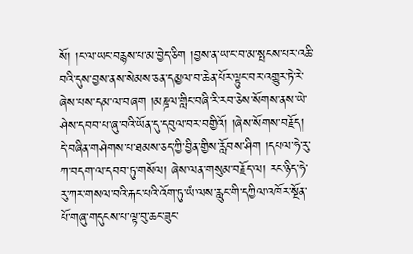སོ། །ང་ལ་ཡང་བརྙས་པ་མ་བྱེད་ཅིག །བྱས་ན་ཡ་ང་བ་མ་སྤངས་པར་འཆི་བའི་དུས་བྱས་ནས་སེམས་ཅན་དམྱལ་བ་ཆེན་པོར་ལྟུང་བར་འགྱུར་ཏེ་རེ་ཞེས་པས་དམ་ལ་བཞག །མཎྜལ་གླིང་བཞི་རི་རབ་ཅེས་སོགས་ནས་ཡེ་ཤེས་དབབ་པ་ཞུ་བའི་ཡོན་དུ་དབུལ་བར་བགྱིའོ། །ཞེས་སོགས་བརྗོད། དེ་བཞིན་གཤེགས་པ་ཐམས་ཅད་ཀྱི་བྱིན་གྱིས་རློབས་ཤིག །དཔལ་ཧེ་རུ་ཀ་བདག་ལ་དབབ་ཏུ་གསོལ། ཞེས་ལན་གསུམ་བརྗོད་ལ། རང་ཉིད་ཧེ་རུ་ཀར་གསལ་བའི་རྐང་པའི་འོག་ཏུ་ཡཾ་ལས་རླུང་གི་དཀྱིལ་འཁོར་སྔོན་པོ་གཞུ་གདུངས་པ་ལྟ་བུ་ཆང་ཟུང་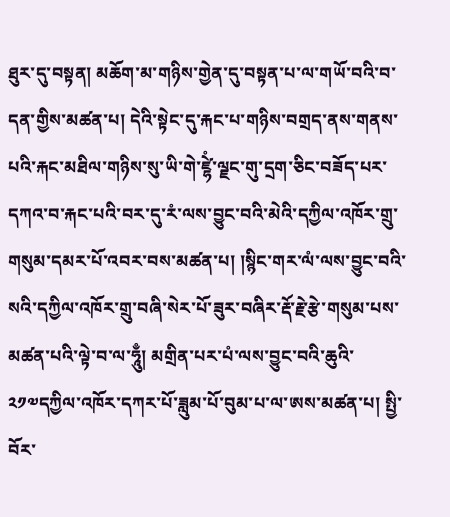ཐུར་དུ་བསྟན། མཆོག་མ་གཉིས་གྱེན་དུ་བསྟན་པ་ལ་གཡོ་བའི་བ་དན་གྱིས་མཚན་པ། དེའི་སྟེང་དུ་རྐང་པ་གཉིས་བགྲད་ནས་གནས་པའི་རྐང་མཐིལ་གཉིས་སུ་ཡི་གེ་ཛྷེཾ་ལྗང་གུ་དྲག་ཅིང་བཟོད་པར་དཀའ་བ་རྐང་པའི་བར་དུ་རཾ་ལས་བྱུང་བའི་མེའི་དཀྱིལ་འཁོར་གྲུ་གསུམ་དམར་པོ་འབར་བས་མཚན་པ། །སྙིང་གར་ལཾ་ལས་བྱུང་བའི་སའི་དཀྱིལ་འཁོར་གྲུ་བཞི་སེར་པོ་ཟུར་བཞིར་རྡོ་རྗེ་རྩེ་གསུམ་པས་མཚན་པའི་ལྟེ་བ་ལ་ཧཱུྃ། མགྲིན་པར་པཾ་ལས་བྱུང་བའི་ཆུའི་
༢༡༧དཀྱིལ་འཁོར་དཀར་པོ་ཟླུམ་པོ་བུམ་པ་ལ་ཨས་མཚན་པ། སྤྱི་བོར་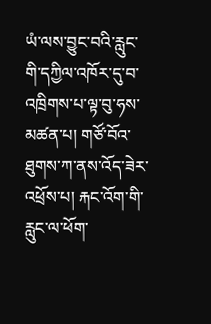ཡཾ་ལས་བྱུང་བའི་རླུང་གི་དཀྱིལ་འཁོར་དུ་བ་འཁྲིགས་པ་ལྟ་བུ་ཧས་མཚན་པ། གཙོ་བོའ་ཐུགས་ཀ་ནས་འོད་ཟེར་འཕྲོས་པ། རྐང་འོག་གི་རླུང་ལ་ཕོག་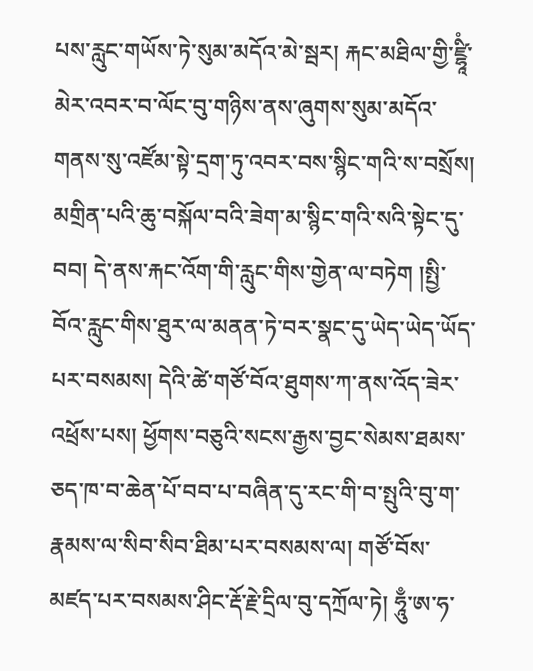པས་རླུང་གཡོས་ཏེ་སུམ་མདོའ་མེ་སྦར། རྐང་མཐིལ་གྱི་ཛྷཱིཾ་མེར་འབར་བ་ལོང་བུ་གཉིས་ནས་ཞུགས་སུམ་མདོའ་གནས་སུ་འཛོམ་སྟེ་དྲག་ཏུ་འབར་བས་སྙིང་གའི་ས་བསྲོས། མགྲིན་པའི་ཆུ་བསྐོལ་བའི་ཟེག་མ་སྙིང་གའི་སའི་སྟེང་དུ་བབ། དེ་ནས་རྐང་འོག་གི་རླུང་གིས་གྱེན་ལ་བཏེག །སྤྱི་བོའ་རླུང་གིས་ཐུར་ལ་མནན་ཏེ་བར་སྣང་དུ་ཡེད་ཡེད་ཡོད་པར་བསམས། དེའི་ཚེ་གཙོ་བོའ་ཐུགས་ཀ་ནས་འོད་ཟེར་འཕྲོས་པས། ཕྱོགས་བཅུའི་སངས་རྒྱས་བྱང་སེམས་ཐམས་ཅད་ཁ་བ་ཆེན་པོ་བབ་པ་བཞིན་དུ་རང་གི་བ་སྤུའི་བུ་ག་རྣམས་ལ་སིབ་སིབ་ཐིམ་པར་བསམས་ལ། གཙོ་བོས་མཛད་པར་བསམས་ཤིང་རྡོ་རྗེ་དྲིལ་བུ་དཀྲོལ་ཏེ། ཧཱུྃ་ཨ་ཧ་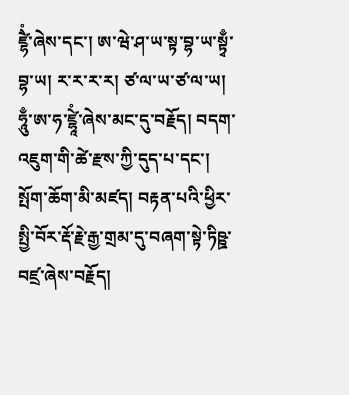ཛྷཻཾ་ཞེས་དང་། ཨ་ཝེ་ཤ་ཡ་སྟ་བྷ་ཡ་སྟྭྃ་བྷ་ཡ། ར་ར་ར་ར། ཙ་ལ་ཡ་ཙ་ལ་ཡ། ཧཱུྃ་ཨ་ཧ་ཛྷཱེཾ་ཞེས་མང་དུ་བརྗོད། བདག་འཇུག་གི་ཚེ་རྫས་ཀྱི་དུད་པ་དང་། སྤོག་ཆོག་མི་མཛད། བརྟན་པའི་ཕྱིར་སྤྱི་བོར་རྡོ་རྗེ་རྒྱ་གྲམ་དུ་བཞག་སྟེ་ཏིཥྛ་བཛྲ་ཞེས་བརྗོད།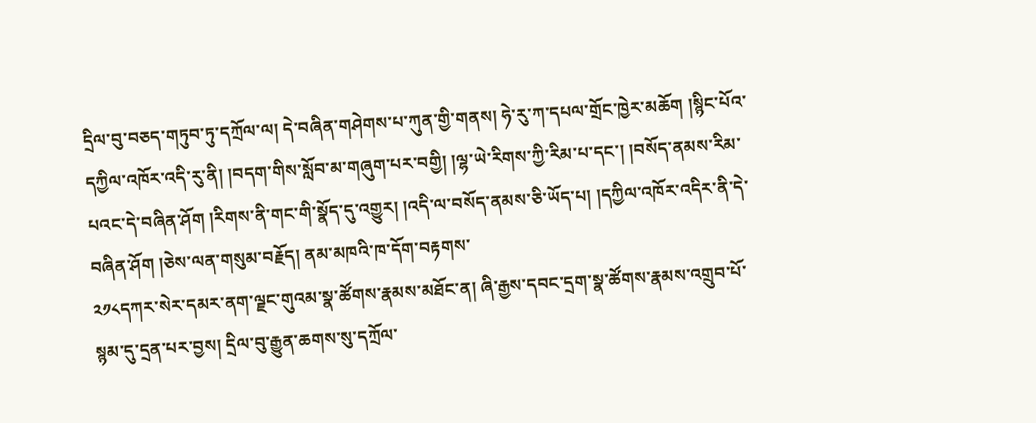དྲིལ་བུ་བཅད་གཏུབ་ཏུ་དཀྲོལ་ལ། དེ་བཞིན་གཤེགས་པ་ཀུན་གྱི་གནས། ཧེ་རུ་ཀ་དཔལ་གྲོང་ཁྱེར་མཆོག །སྙིང་པོའ་དཀྱིལ་འཁོར་འདི་རུ་ནི། །བདག་གིས་སློབ་མ་གཞུག་པར་བགྱི། །ལྷ་ཡེ་རིགས་ཀྱི་རིམ་པ་དང་། །བསོད་ནམས་རིམ་པའང་དེ་བཞིན་ཤོག །རིགས་ནི་གང་གི་སྣོད་དུ་འགྱུར། །འདི་ལ་བསོད་ནམས་ཅི་ཡོད་པ། །དཀྱིལ་འཁོར་འདིར་ནི་དེ་བཞིན་ཤོག །ཅེས་ལན་གསུམ་བརྗོད། ནམ་མཁའི་ཁ་དོག་བརྟགས་
༢༡༨དཀར་སེར་དམར་ནག་ལྗང་གུའམ་སྣ་ཚོགས་རྣམས་མཐོང་ན། ཞི་རྒྱས་དབང་དྲག་སྣ་ཚོགས་རྣམས་འགྲུབ་པོ་སྙམ་དུ་དྲན་པར་བྱས། དྲིལ་བུ་རྒྱུན་ཆགས་སུ་དཀྲོལ་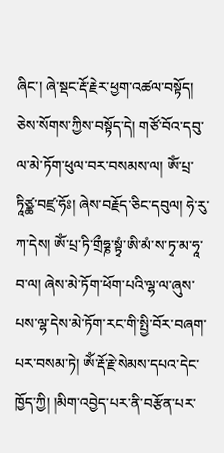ཞིང་། ཞེ་སྡང་རྡོ་རྗེར་ཕྱག་འཚལ་བསྟོད། ཅེས་སོགས་ཀྱིས་བསྟོད་དེ། གཙོ་བོའ་དབུ་ལ་མེ་ཏོག་ཕུལ་བར་བསམས་ལ། ༀ་པྲ་ཏཱིཙྪ་བཛྲ་ཧོཿ། ཞེས་བརྗོད་ཅིང་དབུལ། ཧེ་རུ་ཀ་དེས། ༀ་པྲ་ཏི་གྲྀཧྞ་སྟྭཾ་ཨི་མཾ་ས་ཏྭ་མ་ཧཱ་བ་ལ། ཞེས་མེ་ཏོག་ཕོག་པའི་ལྷ་ལ་ཞུས་པས་ལྷ་དེས་མེ་ཏོག་རང་གི་སྤྱི་བོར་བཞག་པར་བསམ་ཏེ། ༀ་རྡོ་རྗེ་སེམས་དཔའ་དེང་ཁྱོད་ཀྱི། །མིག་འབྱེད་པར་ནི་བརྩོན་པར་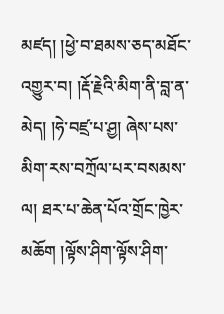མཛད། །ཕྱེ་བ་ཐམས་ཅད་མཐོང་འགྱུར་བ། །རྡོ་རྗེའི་མིག་ནི་བླ་ན་མེད། །ཧེ་བཛྲ་པ་ཤྱ། ཞེས་པས་མིག་རས་བཀྲོལ་པར་བསམས་ལ། ཐར་པ་ཆེན་པོའ་གྲོང་ཁྱེར་མཆོག །ལྟོས་ཤིག་ལྟོས་ཤིག་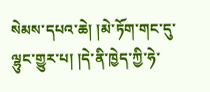སེམས་དཔའ་ཆེ། །མེ་ཏོག་གང་དུ་ལྷུང་གྱུར་པ། །དེ་ནི་ཁྱེད་ཀྱི་ཧེ་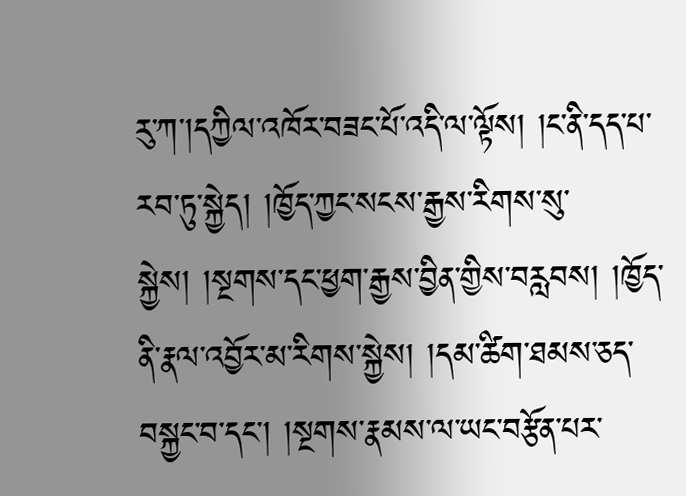རུ་ཀ་།དཀྱིལ་འཁོར་བཟང་པོ་འདི་ལ་ལྟོས། །ང་ནི་དད་པ་རབ་ཏུ་སྐྱེད། །ཁྱོད་ཀྱང་སངས་རྒྱས་རིགས་སུ་སྐྱེས། །སྔགས་དང་ཕྱག་རྒྱས་བྱིན་གྱིས་བརླབས། །ཁྱོད་ནི་རྣལ་འབྱོར་མ་རིགས་སྐྱེས། །དམ་ཚིག་ཐམས་ཅད་བསྐྱང་བ་དང་། །སྔགས་རྣམས་ལ་ཡང་བརྩོན་པར་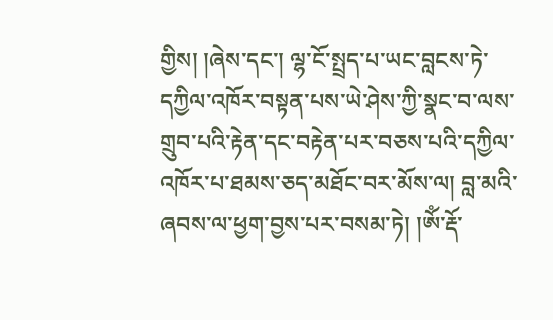གྱིས། །ཞེས་དང་། ལྷ་ངོ་སྤྲད་པ་ཡང་བླངས་ཏེ་དཀྱིལ་འཁོར་བསྟན་པས་ཡེ་ཤེས་ཀྱི་སྣང་བ་ལས་གྲུབ་པའི་རྟེན་དང་བརྟེན་པར་བཅས་པའི་དཀྱིལ་འཁོར་པ་ཐམས་ཅད་མཐོང་བར་མོས་ལ། བླ་མའི་ཞབས་ལ་ཕྱག་བྱས་པར་བསམ་ཏེ། །ༀ་རྡོ་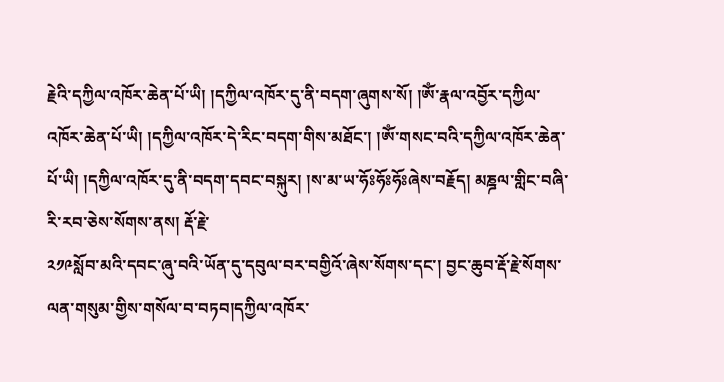རྗེའི་དཀྱིལ་འཁོར་ཆེན་པོ་ཡི། །དཀྱིལ་འཁོར་དུ་ནི་བདག་ཞུགས་སོ། །ༀ་རྣལ་འབྱོར་དཀྱིལ་འཁོར་ཆེན་པོ་ཡི། །དཀྱིལ་འཁོར་དེ་རིང་བདག་གིས་མཐོང་། །ༀ་གསང་བའི་དཀྱིལ་འཁོར་ཆེན་པོ་ཡི། །དཀྱིལ་འཁོར་དུ་ནི་བདག་དབང་བསྐུར། །ས་མ་ཡ་ཧོཿཧོཿཧོཿཞེས་བརྗོད། མཎྜལ་གླིང་བཞི་རི་རབ་ཅེས་སོགས་ནས། རྡོ་རྗེ་
༢༡༩སློབ་མའི་དབང་ཞུ་བའི་ཡོན་དུ་དབུལ་བར་བགྱིའོ་ཞེས་སོགས་དང་། བྱང་ཆུབ་རྡོ་རྗེ་སོགས་ལན་གསུམ་གྱིས་གསོལ་བ་བཏབ།དཀྱིལ་འཁོར་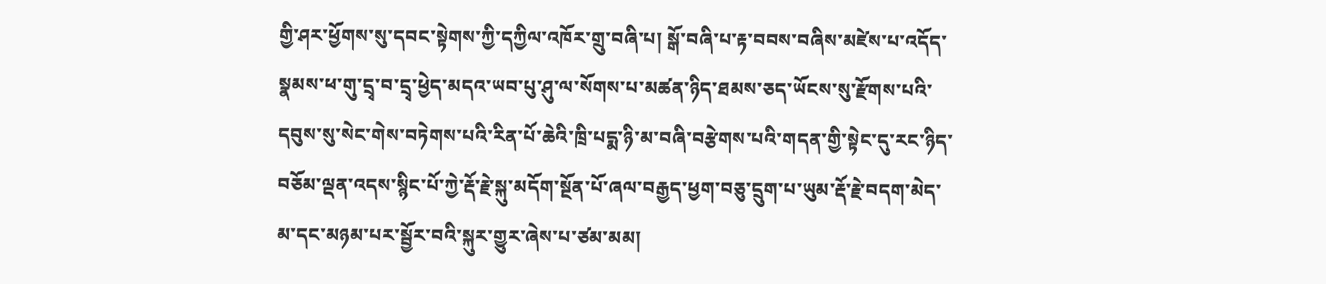གྱི་ཤར་ཕྱོགས་སུ་དབང་སྟེགས་ཀྱི་དཀྱིལ་འཁོར་གྲུ་བཞི་པ། སྒོ་བཞི་པ་རྟ་བབས་བཞིས་མཛེས་པ་འདོད་སྣམས་ཕ་གུ་དྲྭ་བ་དྲྭ་ཕྱེད་མདའ་ཡབ་པུ་ཤུ་ལ་སོགས་པ་མཚན་ཉིད་ཐམས་ཅད་ཡོངས་སུ་རྫོགས་པའི་དབུས་སུ་སེང་གེས་བཏེགས་པའི་རིན་པོ་ཆེའི་ཁྲི་པདྨ་ཉི་མ་བཞི་བརྩེགས་པའི་གདན་གྱི་སྟེང་དུ་རང་ཉིད་བཅོམ་ལྡན་འདས་སྙིང་པོ་ཀྱེ་རྡོ་རྗེ་སྐུ་མདོག་སྔོན་པོ་ཞལ་བརྒྱད་ཕྱག་བཅུ་དྲུག་པ་ཡུམ་རྡོ་རྗེ་བདག་མེད་མ་དང་མཉམ་པར་སྦྱོར་བའི་སྐུར་གྱུར་ཞེས་པ་ཙམ་མམ།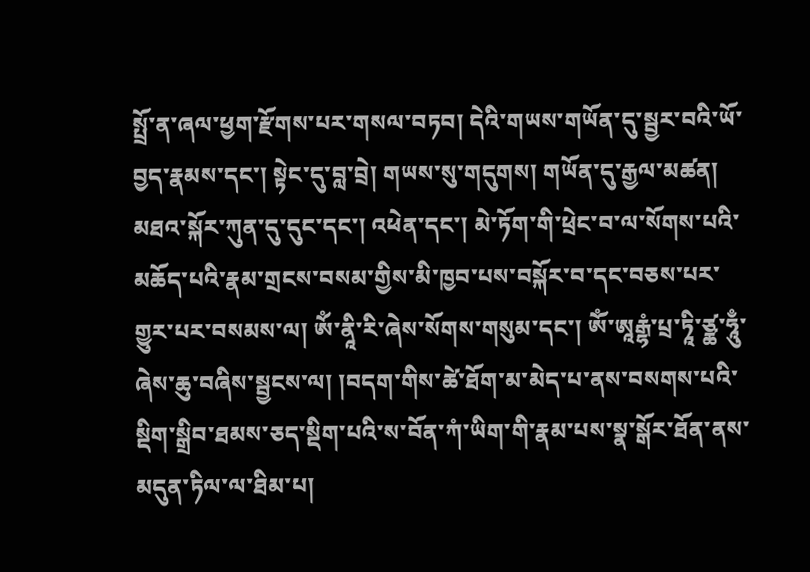སྤྲོ་ན་ཞལ་ཕྱག་རྫོགས་པར་གསལ་བཏབ། དེའི་གཡས་གཡོན་དུ་སྦྱར་བའི་ཡོ་བྱད་རྣམས་དང་། སྟེང་དུ་བླ་བྲེ། གཡས་སུ་གདུགས། གཡོན་དུ་རྒྱལ་མཚན། མཐའ་སྐོར་ཀུན་དུ་དུང་དང་། འཕེན་དང་། མེ་ཏོག་གི་ཕྲེང་བ་ལ་སོགས་པའི་མཆོད་པའི་རྣམ་གྲངས་བསམ་གྱིས་མི་ཁྱབ་པས་བསྐོར་བ་དང་བཅས་པར་གྱུར་པར་བསམས་ལ། ༀ་ནཱི་རི་ཞེས་སོགས་གསུམ་དང་། ༀ་ཨཱརྒྷཾ་པྲ་ཏཱི་ཙྪ་ཧཱུྃ་ཞེས་ཆུ་བཞིས་སྦྱངས་ལ། །བདག་གིས་ཚེ་ཐོག་མ་མེད་པ་ནས་བསགས་པའི་སྡིག་སྒྲིབ་ཐམས་ཅད་སྡིག་པའི་ས་བོན་ཀཾ་ཡིག་གི་རྣམ་པས་སྣ་སྒོར་ཐོན་ནས་མདུན་ཏིལ་ལ་ཐིམ་པ།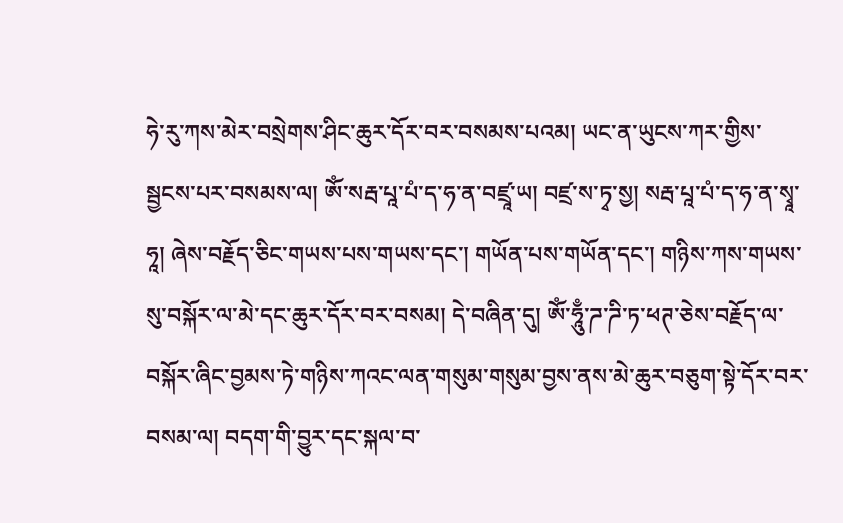ཧེ་རུ་ཀས་མེར་བསྲེགས་ཤིང་ཆུར་དོར་བར་བསམས་པའམ། ཡང་ན་ཡུངས་ཀར་གྱིས་སྦྱངས་པར་བསམས་ལ། ༀ་སརྦ་པཱ་པཾ་ད་ཧ་ན་བཛྲཱ་ཡ། བཛྲ་ས་ཏྭ་སྱ། སརྦ་པཱ་པཾ་ད་ཧ་ན་སྭཱ་ཧཱ། ཞེས་བརྗོད་ཅིང་གཡས་པས་གཡས་དང་། གཡོན་པས་གཡོན་དང་། གཉིས་ཀས་གཡས་སུ་བསྐོར་ལ་མེ་དང་ཆུར་དོར་བར་བསམ། དེ་བཞིན་དུ། ༀ་ཧཱུྃ་ཌ་ཌི་ཏ་ཕཊ་ཅེས་བརྗོད་ལ་བསྐོར་ཞིང་བྱམས་ཏེ་གཉིས་ཀའང་ལན་གསུམ་གསུམ་བྱས་ནས་མེ་ཆུར་བཅུག་སྟེ་དོར་བར་བསམ་ལ། བདག་གི་བྱུར་དང་སྐལ་བ་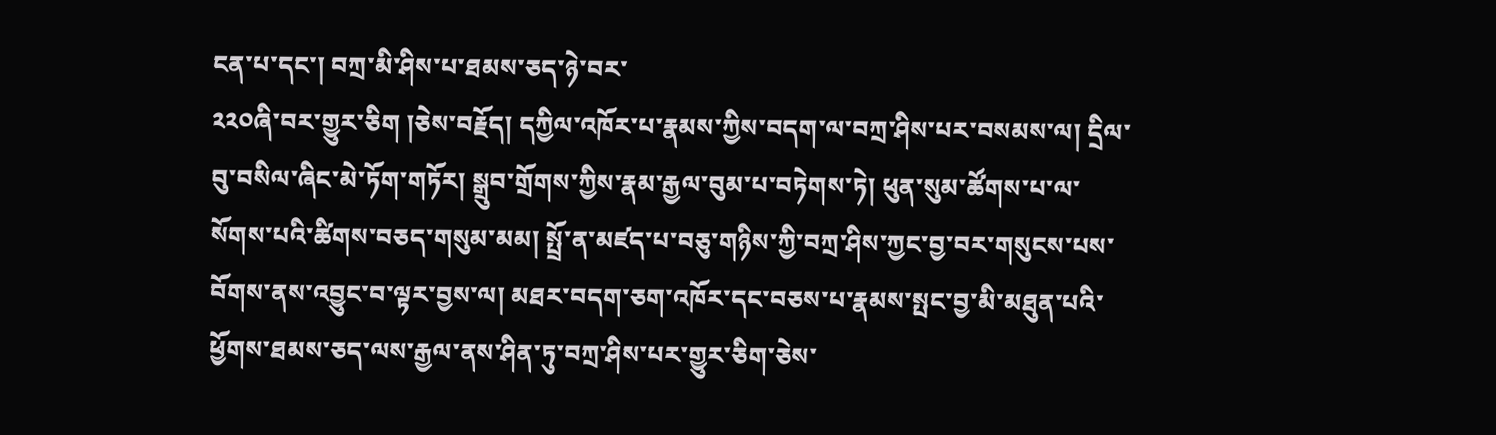ངན་པ་དང་། བཀྲ་མི་ཤིས་པ་ཐམས་ཅད་ཉེ་བར་
༢༢༠ཞི་བར་གྱུར་ཅིག །ཅེས་བརྗོད། དཀྱིལ་འཁོར་པ་རྣམས་ཀྱིས་བདག་ལ་བཀྲ་ཤིས་པར་བསམས་ལ། དྲིལ་བུ་བསིལ་ཞིང་མེ་ཏོག་གཏོར། སྒྲུབ་གྲོགས་ཀྱིས་རྣམ་རྒྱལ་བུམ་པ་བཏེགས་ཏེ། ཕུན་སུམ་ཚོགས་པ་ལ་སོགས་པའི་ཚིགས་བཅད་གསུམ་མམ། སྤྲོ་ན་མཛད་པ་བཅུ་གཉིས་ཀྱི་བཀྲ་ཤིས་ཀྱང་བྱ་བར་གསུངས་པས་བོགས་ནས་འབྱུང་བ་ལྟར་བྱས་ལ། མཐར་བདག་ཅག་འཁོར་དང་བཅས་པ་རྣམས་སྤང་བྱ་མི་མཐུན་པའི་ཕྱོགས་ཐམས་ཅད་ལས་རྒྱལ་ནས་ཤིན་ཏུ་བཀྲ་ཤིས་པར་གྱུར་ཅིག་ཅེས་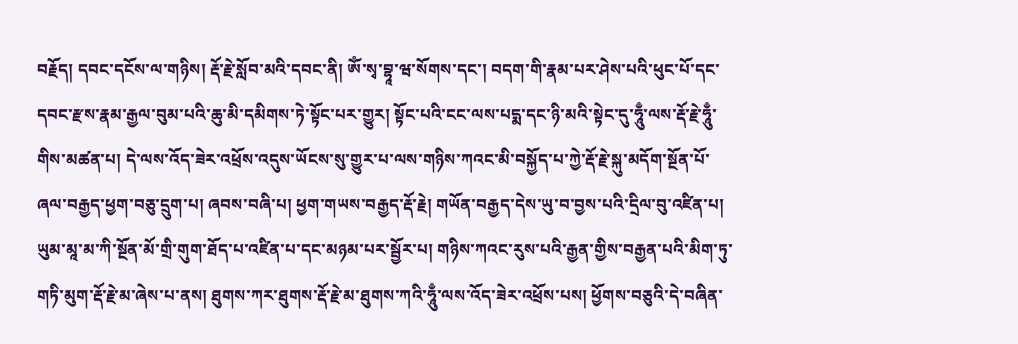བརྗོད། དབང་དངོས་ལ་གཉིས། རྡོ་རྗེ་སློབ་མའི་དབང་ནི། ༀ་སྭ་བྷཱ་ཝ་སོགས་དང་། བདག་གི་རྣམ་པར་ཤེས་པའི་ཕུང་པོ་དང་དབང་རྫས་རྣམ་རྒྱལ་བུམ་པའི་ཆུ་མི་དམིགས་ཏེ་སྟོང་པར་གྱུར། སྟོང་པའི་ངང་ལས་པདྨ་དང་ཉི་མའི་སྟེང་དུ་ཧཱུྃ་ལས་རྡོ་རྗེ་ཧཱུྃ་གིས་མཚན་པ། དེ་ལས་འོད་ཟེར་འཕྲོས་འདུས་ཡོངས་སུ་གྱུར་པ་ལས་གཉིས་ཀའང་མི་བསྐྱོད་པ་ཀྱེ་རྡོ་རྗེ་སྐུ་མདོག་སྔོན་པོ་ཞལ་བརྒྱད་ཕྱག་བཅུ་དྲུག་པ། ཞབས་བཞི་པ། ཕྱག་གཡས་བརྒྱད་རྡོ་རྗེ། གཡོན་བརྒྱད་དེས་ཡུ་བ་བྱས་པའི་དྲིལ་བུ་འཛིན་པ། ཡུམ་མཱ་མ་ཀི་སྔོན་མོ་གྲི་གུག་ཐོད་པ་འཛིན་པ་དང་མཉམ་པར་སྦྱོར་པ། གཉིས་ཀའང་རུས་པའི་རྒྱན་གྱིས་བརྒྱན་པའི་མིག་ཏུ་གཏི་མུག་རྡོ་རྗེ་མ་ཞེས་པ་ནས། ཐུགས་ཀར་ཐུགས་རྡོ་རྗེ་མ་ཐུགས་ཀའི་ཧཱུྃ་ལས་འོད་ཟེར་འཕྲོས་པས། ཕྱོགས་བཅུའི་དེ་བཞིན་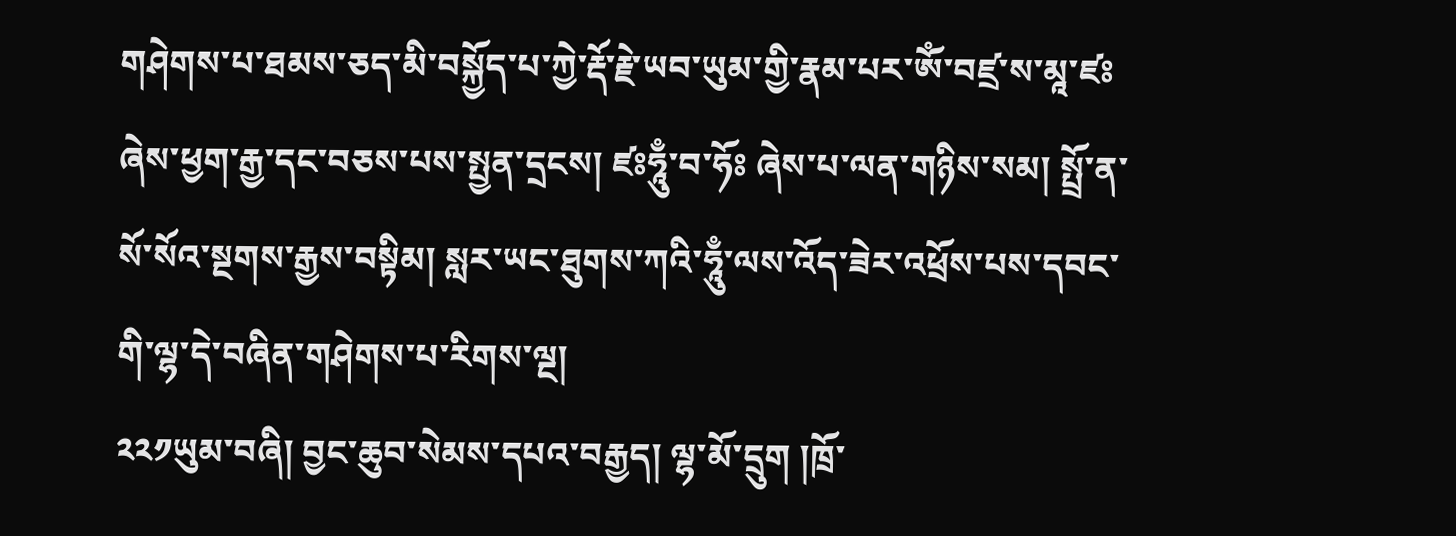གཤེགས་པ་ཐམས་ཅད་མི་བསྐྱོད་པ་ཀྱེ་རྡོ་རྗེ་ཡབ་ཡུམ་གྱི་རྣམ་པར་ༀ་བཛྲ་ས་མཱ་ཛཿ ཞེས་ཕྱག་རྒྱ་དང་བཅས་པས་སྤྱན་དྲངས། ཛཿཧཱུྃ་བ་ཧོཿ ཞེས་པ་ལན་གཉིས་སམ། སྤྲོ་ན་སོ་སོའ་སྔགས་རྒྱས་བསྟིམ། སླར་ཡང་ཐུགས་ཀའི་ཧཱུྃ་ལས་འོད་ཟེར་འཕྲོས་པས་དབང་གི་ལྷ་དེ་བཞིན་གཤེགས་པ་རིགས་ལྔ།
༢༢༡ཡུམ་བཞི། བྱང་ཆུབ་སེམས་དཔའ་བརྒྱད། ལྷ་མོ་དྲུག །ཁྲོ་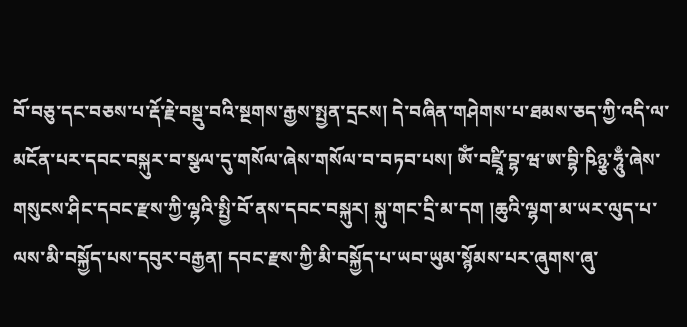བོ་བཅུ་དང་བཅས་པ་རྡོ་རྗེ་བསྡུ་བའི་སྔགས་རྒྱས་སྤྱན་དྲངས། དེ་བཞིན་གཤེགས་པ་ཐམས་ཅད་ཀྱི་འདི་ལ་མངོན་པར་དབང་བསྐུར་བ་སྩལ་དུ་གསོལ་ཞེས་གསོལ་བ་བཏབ་པས། ༀ་བཛྲཱི་བྷ་ཝ་ཨ་བྷི་ཥིཉྩ་ཧཱུྃ་ཞེས་གསུངས་ཤིང་དབང་རྫས་ཀྱི་ལྷའི་སྤྱི་བོ་ནས་དབང་བསྐུར། སྐུ་གང་དྲི་མ་དག །ཆུའི་ལྷག་མ་ཡར་ལུད་པ་ལས་མི་བསྐྱོད་པས་དབུར་བརྒྱན། དབང་རྫས་ཀྱི་མི་བསྐྱོད་པ་ཡབ་ཡུམ་སྙོམས་པར་ཞུགས་ཞུ་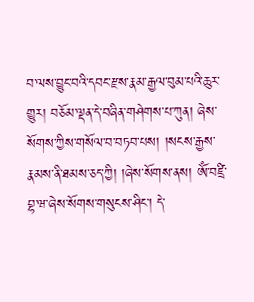བ་ལས་བྱུང་བའི་དབང་རྫས་རྣམ་རྒྱལ་བུམ་པའི་ཆུར་གྱུར། བཅོམ་ལྡན་དེ་བཞིན་གཤེགས་པ་ཀུན། ཞེས་སོགས་ཀྱིས་གསོལ་བ་བཏབ་པས། །སངས་རྒྱས་རྣམས་ནི་ཐམས་ཅད་ཀྱི། །ཞེས་སོགས་ནས། ༀ་བཛྲི་བྷ་ཝ་ཞེས་སོགས་གསུངས་ཤིང་། དེ་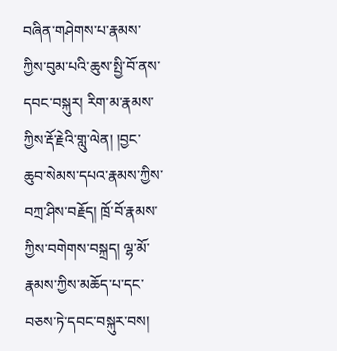བཞིན་གཤེགས་པ་རྣམས་ཀྱིས་བུམ་པའི་ཆུས་སྤྱི་བོ་ནས་དབང་བསྐུར། རིག་མ་རྣམས་ཀྱིས་རྡོ་རྗེའི་གླུ་ལེན། །བྱང་ཆུབ་སེམས་དཔའ་རྣམས་ཀྱིས་བཀྲ་ཤིས་བརྗོད། ཁྲོ་བོ་རྣམས་ཀྱིས་བགེགས་བསྐྲད། ལྷ་མོ་རྣམས་ཀྱིས་མཆོད་པ་དང་བཅས་ཏེ་དབང་བསྐུར་བས།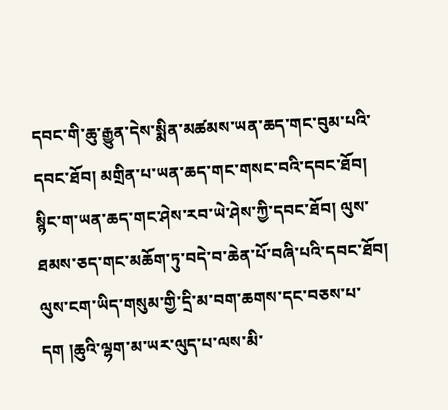དབང་གི་ཆུ་རྒྱུན་དེས་སྨིན་མཚམས་ཡན་ཆད་གང་བུམ་པའི་དབང་ཐོབ། མགྲིན་པ་ཡན་ཆད་གང་གསང་བའི་དབང་ཐོབ། སྙིང་ག་ཡན་ཆད་གང་ཤེས་རབ་ཡེ་ཤེས་ཀྱི་དབང་ཐོབ། ལུས་ཐམས་ཅད་གང་མཆོག་ཏུ་བདེ་བ་ཆེན་པོ་བཞི་པའི་དབང་ཐོབ། ལུས་ངག་ཡིད་གསུམ་གྱི་དྲི་མ་བག་ཆགས་དང་བཅས་པ་དག །ཆུའི་ལྷག་མ་ཡར་ལུད་པ་ལས་མི་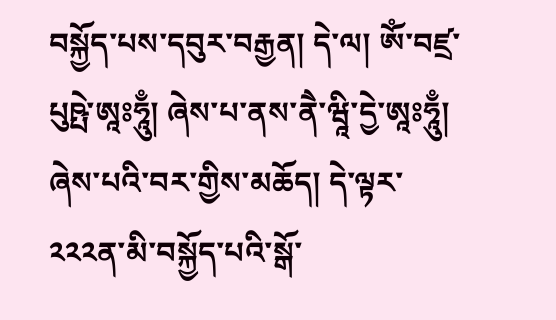བསྐྱོད་པས་དབུར་བརྒྱན། དེ་ལ། ༀ་བཛྲ་པུཥྤེ་ཨཱཿཧཱུྃ། ཞེས་པ་ནས་ནཻ་ཝཱི་དྱེ་ཨཱཿཧཱུྃ། ཞེས་པའི་བར་གྱིས་མཆོད། དེ་ལྟར་
༢༢༢ན་མི་བསྐྱོད་པའི་སྒོ་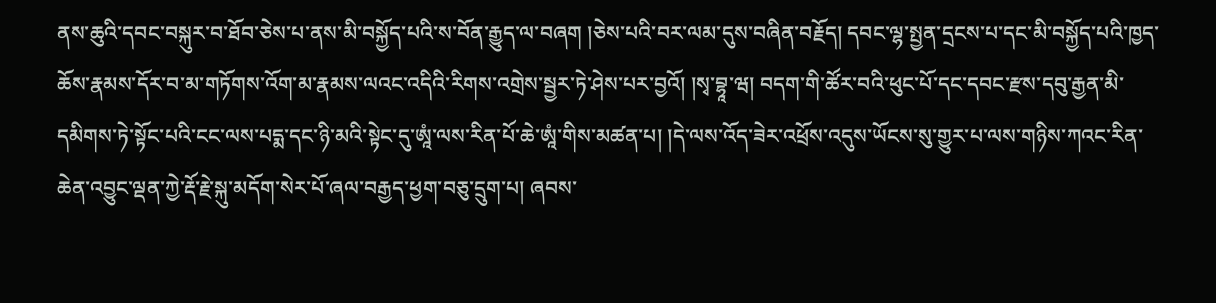ནས་ཆུའི་དབང་བསྐུར་བ་ཐོབ་ཅེས་པ་ནས་མི་བསྐྱོད་པའི་ས་བོན་རྒྱུད་ལ་བཞག །ཅེས་པའི་བར་ལམ་དུས་བཞིན་བརྗོད། དབང་ལྷ་སྤྱན་དྲངས་པ་དང་མི་བསྐྱོད་པའི་ཁྱད་ཆོས་རྣམས་དོར་བ་མ་གཏོགས་འོག་མ་རྣམས་ལའང་འདིའི་རིགས་འགྲེས་སྦྱར་ཏེ་ཤེས་པར་བྱའོ། །སྭ་བྷཱ་ཝ། བདག་གི་ཚོར་བའི་ཕུང་པོ་དང་དབང་རྫས་དབུ་རྒྱན་མི་དམིགས་ཏེ་སྟོང་པའི་ངང་ལས་པདྨ་དང་ཉི་མའི་སྟེང་དུ་ཨཱཾ་ལས་རིན་པོ་ཆེ་ཨཱཾ་གིས་མཚན་པ། །དེ་ལས་འོད་ཟེར་འཕྲོས་འདུས་ཡོངས་སུ་གྱུར་པ་ལས་གཉིས་ཀའང་རིན་ཆེན་འབྱུང་ལྡན་ཀྱེ་རྡོ་རྗེ་སྐུ་མདོག་སེར་པོ་ཞལ་བརྒྱད་ཕྱག་བཅུ་དྲུག་པ། ཞབས་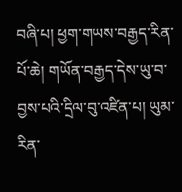བཞི་པ། ཕྱག་གཡས་བརྒྱད་རིན་པོ་ཆེ། གཡོན་བརྒྱད་དེས་ཡུ་བ་བྱས་པའི་དྲིལ་བུ་འཛིན་པ། ཡུམ་རིན་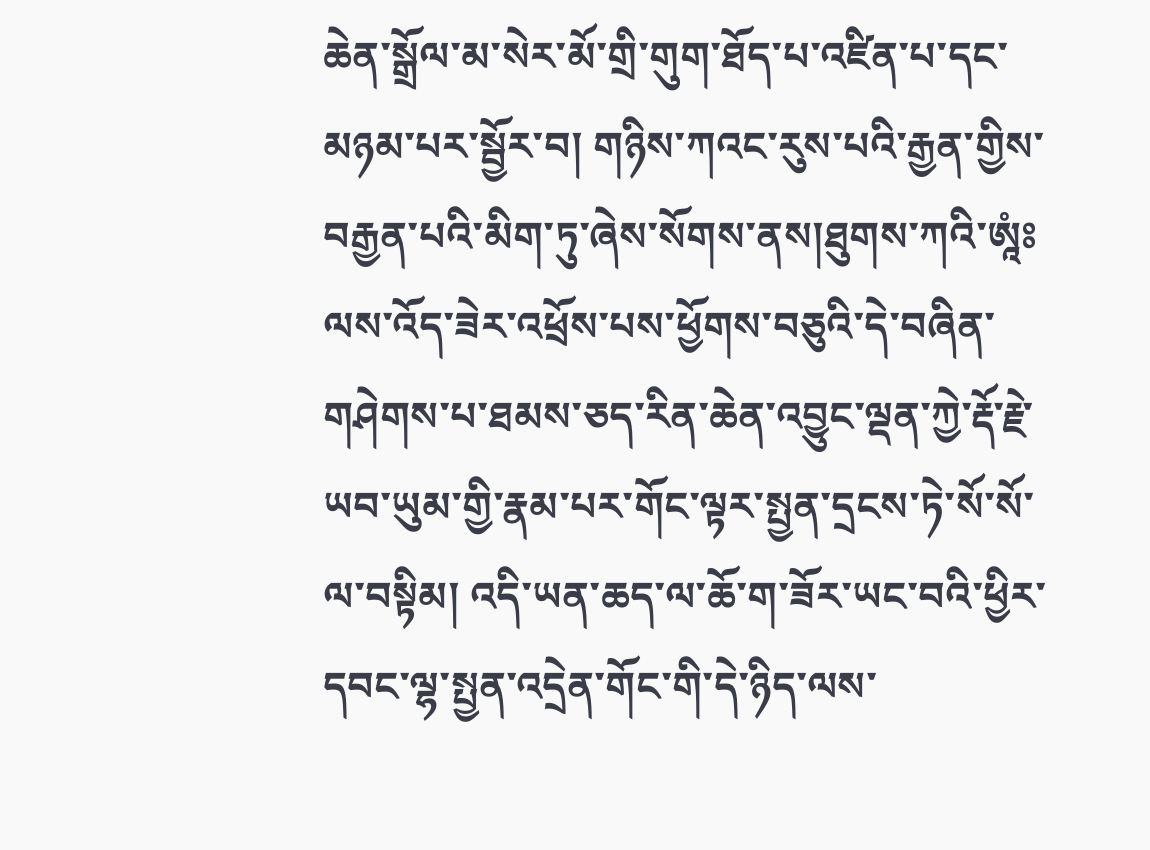ཆེན་སྒྲོལ་མ་སེར་མོ་གྲི་གུག་ཐོད་པ་འཛིན་པ་དང་མཉམ་པར་སྦྱོར་བ། གཉིས་ཀའང་རུས་པའི་རྒྱན་གྱིས་བརྒྱན་པའི་མིག་ཏུ་ཞེས་སོགས་ནས།ཐུགས་ཀའི་ཨཱཾཿལས་འོད་ཟེར་འཕྲོས་པས་ཕྱོགས་བཅུའི་དེ་བཞིན་གཤེགས་པ་ཐམས་ཅད་རིན་ཆེན་འབྱུང་ལྡན་ཀྱེ་རྡོ་རྗེ་ཡབ་ཡུམ་གྱི་རྣམ་པར་གོང་ལྟར་སྤྱན་དྲངས་ཏེ་སོ་སོ་ལ་བསྟིམ། འདི་ཡན་ཆད་ལ་ཆོ་ག་ཟོར་ཡང་བའི་ཕྱིར་དབང་ལྷ་སྤྱན་འདྲེན་གོང་གི་དེ་ཉིད་ལས་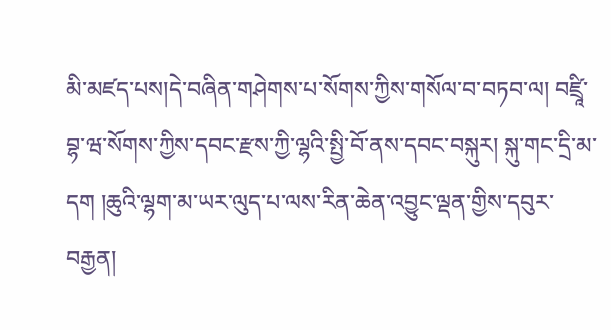མི་མཛད་པས།དེ་བཞིན་གཤེགས་པ་སོགས་ཀྱིས་གསོལ་བ་བཏབ་ལ། བཛྲཱི་བྷ་ཝ་སོགས་ཀྱིས་དབང་རྫས་ཀྱི་ལྷའི་སྤྱི་བོ་ནས་དབང་བསྐུར། སྐུ་གང་དྲི་མ་དག །ཆུའི་ལྷག་མ་ཡར་ལུད་པ་ལས་རིན་ཆེན་འབྱུང་ལྡན་གྱིས་དབུར་བརྒྱན།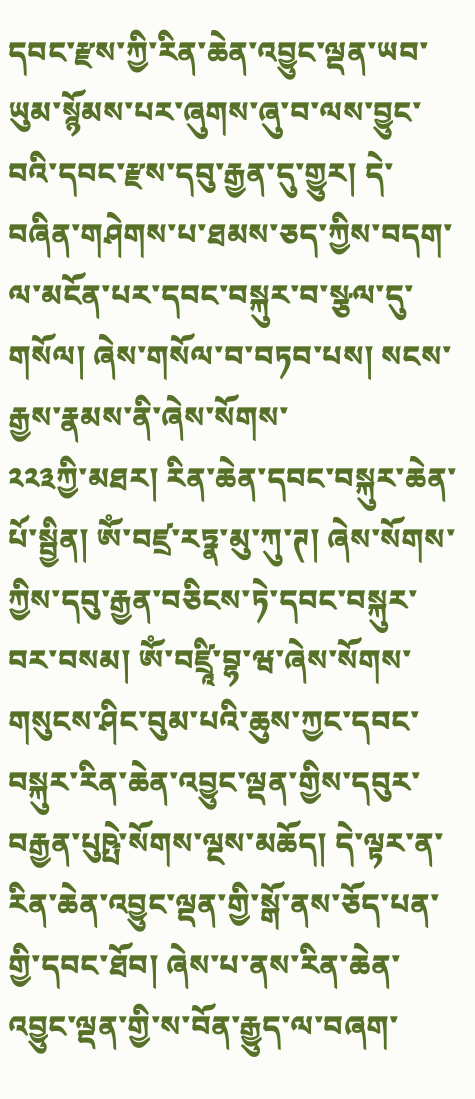དབང་རྫས་ཀྱི་རིན་ཆེན་འབྱུང་ལྡན་ཡབ་ཡུམ་སྙོམས་པར་ཞུགས་ཞུ་བ་ལས་བྱུང་བའི་དབང་རྫས་དབུ་རྒྱན་དུ་གྱུར། དེ་བཞིན་གཤེགས་པ་ཐམས་ཅད་ཀྱིས་བདག་ལ་མངོན་པར་དབང་བསྐུར་བ་སྩལ་དུ་གསོལ། ཞེས་གསོལ་བ་བཏབ་པས། སངས་རྒྱས་རྣམས་ནི་ཞེས་སོགས་
༢༢༣ཀྱི་མཐར། རིན་ཆེན་དབང་བསྐུར་ཆེན་པོ་སྦྱིན། ༀ་བཛྲ་རཏྣ་མུ་ཀུ་ཊ། ཞེས་སོགས་ཀྱིས་དབུ་རྒྱན་བཅིངས་ཏེ་དབང་བསྐུར་བར་བསམ། ༀ་བཛྲཱི་བྷ་ཝ་ཞེས་སོགས་གསུངས་ཤིང་བུམ་པའི་ཆུས་ཀྱང་དབང་བསྐུར་རིན་ཆེན་འབྱུང་ལྡན་གྱིས་དབུར་བརྒྱན་པུཥྤེ་སོགས་ལྔས་མཆོད། དེ་ལྟར་ན་རིན་ཆེན་འབྱུང་ལྡན་གྱི་སྒོ་ནས་ཅོད་པན་གྱི་དབང་ཐོབ། ཞེས་པ་ནས་རིན་ཆེན་འབྱུང་ལྡན་གྱི་ས་བོན་རྒྱུད་ལ་བཞག་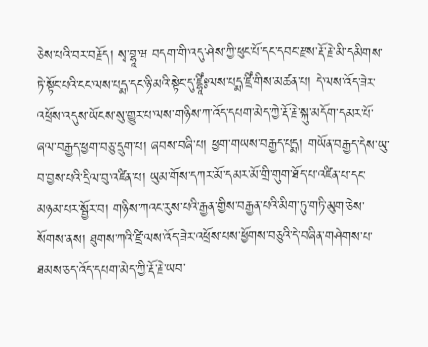ཅེས་པའི་བར་བརྗོད། སྭ་བྷཱ་ཝ བདག་གི་འདུ་ཤེས་ཀྱི་ཕུང་པོ་དང་དབང་རྫས་རྡོ་རྗེ་མི་དམིགས་ཏེ་སྟོང་པའི་ངང་ལས་པདྨ་དང་ཉི་མའི་སྟེང་དུ་ཛྷཱིཾ༔ལས་པདྨ་ཛྲིཾ་གིས་མཚན་པ། དེ་ལས་འོད་ཟེར་འཕྲོས་འདུས་ཡོངས་སུ་གྱུར་པ་ལས་གཉིས་ཀ་འོད་དཔག་མེད་ཀྱེ་རྡོ་རྗེ་སྐུ་མདོག་དམར་པོ་ཞལ་བརྒྱད་ཕྱག་བཅུ་དྲུག་པ། ཞབས་བཞི་པ། ཕྱག་གཡས་བརྒྱད་པདྨ། གཡོན་བརྒྱད་དེས་ཡུ་བ་བྱས་པའི་དྲིལ་བུ་འཛིན་པ། ཡུམ་གོས་དཀར་མོ་དམར་མོ་གྲི་གུག་ཐོད་པ་འཛིན་པ་དང་མཉམ་པར་སྦྱོར་བ། གཉིས་ཀའང་རུས་པའི་རྒྱན་གྱིས་བརྒྱན་པའི་མིག་ཏུ་གཏི་མུག་ཅེས་སོགས་ནས། ཐུགས་ཀའི་ཛྲི་ལས་འོད་ཟེར་འཕྲོས་པས་ཕྱོགས་བཅུའི་དེ་བཞིན་གཤེགས་པ་ཐམས་ཅད་འོད་དཔག་མེད་ཀྱི་རྡོ་རྗེ་ཡབ་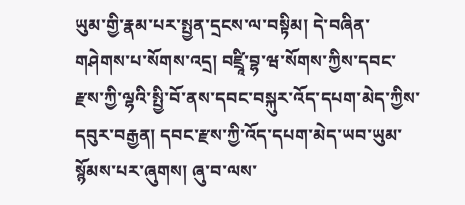ཡུམ་གྱི་རྣམ་པར་སྤྱན་དྲངས་ལ་བསྟིམ། དེ་བཞིན་གཤེགས་པ་སོགས་འདྲ། བཛྲཱི་བྷ་ཝ་སོགས་ཀྱིས་དབང་རྫས་ཀྱི་ལྷའི་སྤྱི་བོ་ནས་དབང་བསྐུར་འོད་དཔག་མེད་ཀྱིས་དབུར་བརྒྱན། དབང་རྫས་ཀྱི་འོད་དཔག་མེད་ཡབ་ཡུམ་སྙོམས་པར་ཞུགས། ཞུ་བ་ལས་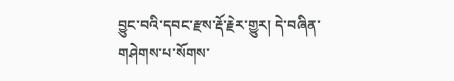བྱུང་བའི་དབང་རྫས་རྡོ་རྗེར་གྱུར། དེ་བཞིན་གཤེགས་པ་སོགས་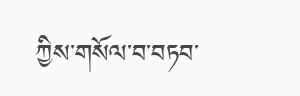ཀྱིས་གསོལ་བ་བཏབ་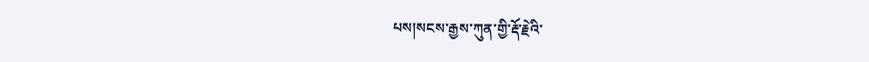པས།སངས་རྒྱས་ཀུན་གྱི་རྡོ་རྗེའི་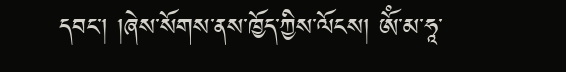དབང་། །ཞེས་སོགས་ནས་ཁྱོད་ཀྱིས་ལོངས། ༀ་མ་ཧཱ་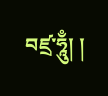བཛྲ་ཧཱུྃ། །